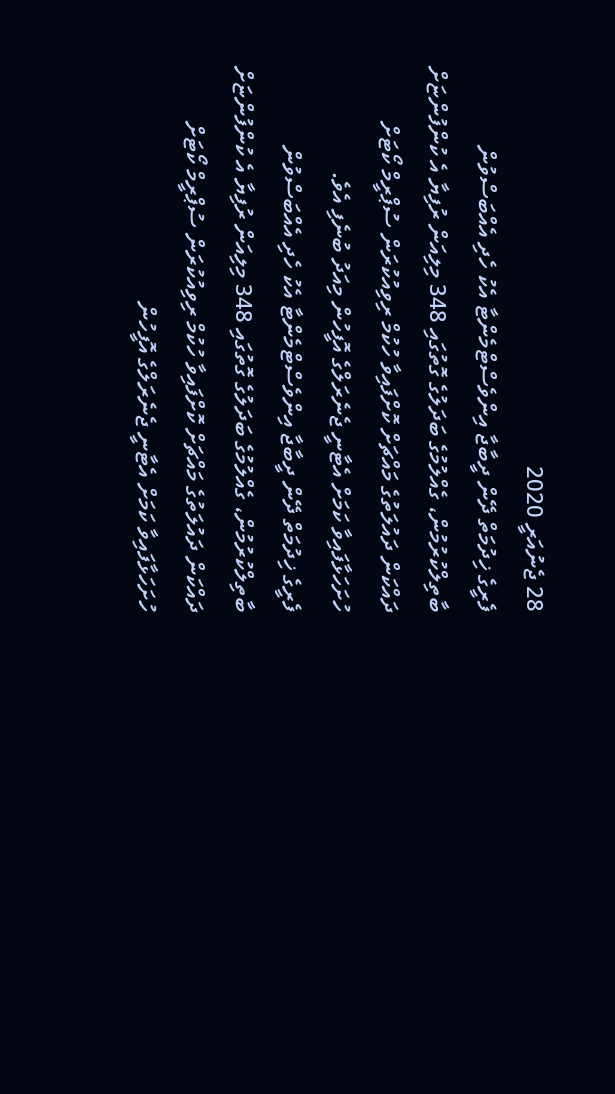28 ޖެނުއަރީ 2020
ފެރީގެ ޚިދުމަތް ދޭން ދީބާޖާ އިންވެސްޓްމެންޓާ އެކު ހެދި އެއްބަސްވުން ބާތިލްކުރުމުން، ގެއްލުމުގެ ބަދަލުގެ ގޮތުގައި 348 މިލިއަން ރުފިޔާ އެ ކުންފުންޏަށް ދައްކަން ދައުލަތުގެ މައްޗަށް ކޮށްފައިވާ ހުކުމް ރިވިއުކުރަން ސުޕްރީމް ކޯޓަށް ހުށަހަޅާފައިވާ ކަމަށް އެޓާނީ ޖެނެރަލްގެ އޮފީހުން މިއަދު ބުނެފި އެވެ.
ފެރީގެ ޚިދުމަތް ދޭން ދީބާޖާ އިންވެސްޓްމެންޓާ އެކު ހެދި އެއްބަސްވުން ބާތިލްކުރުމުން، ގެއްލުމުގެ ބަދަލުގެ ގޮތުގައި 348 މިލިއަން ރުފިޔާ އެ ކުންފުންޏަށް ދައްކަން ދައުލަތުގެ މައްޗަށް ކޮށްފައިވާ ހުކުމް ރިވިއުކުރަން ސުޕްރީމް ކޯޓަށް ހުށަހަޅާފައިވާ ކަމަށް އެޓާނީ ޖެނެރަލްގެ އޮފީހުން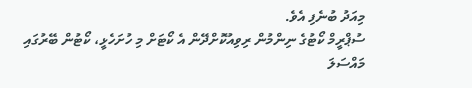މިއަދު ބުނެފި އެވެ.
ސުޕްރީމް ކޯޓުގެ ނިންމުން ރިވިއުކޮށްދޭން އެ ކޯޓަށް މި ހުށަހެޅީ، ކޯޓުން ބޭރުގައި މައްސަލަ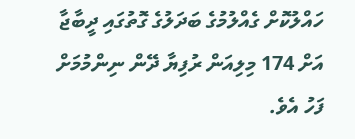ހައްލުކޮށް ގެއްލުމުގެ ބަދަލުގެ ގޮތުގައި ދީބާޖާ އަށް 174 މިލިއަން ރުފިޔާ ދޭން ނިންމުމަށް ފަހު އެވެ.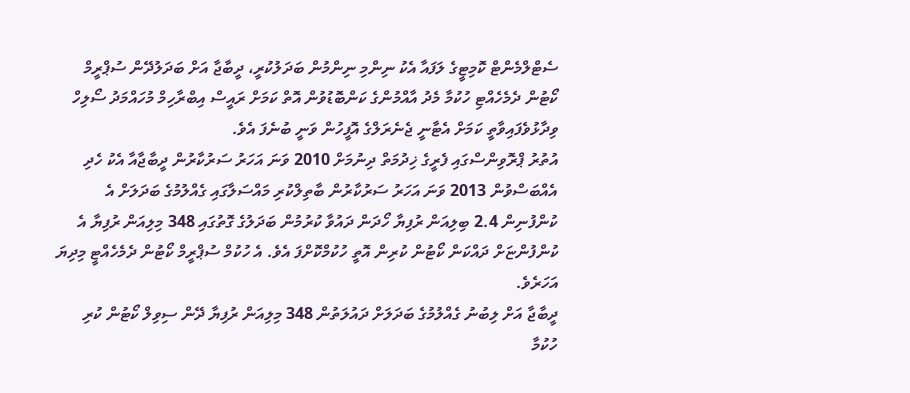ސެޓްލްމެންޓް ކޮމިޓީގެ ލަފައާ އެކު ނިންމި ނިންމުން ބަދަލުކުރީ، ދީބާޖާ އަށް ބަދަލުދޭން ސުޕްރީމް ކޯޓުން ދެމެހެއްޓި ހުކުމާ މެދު އާއްމުންގެ ކަންބޮޑުވުން އޮތް ކަމަށް ރައީސް އިބްރާހިމް މުހައްމަދު ސޯލިހް ވިދާޅުވެފައިވާތީ ކަމަށް އެޓާނީ ޖެނެރަލްގެ އޮފީހުން ވަނީ ބުނެފަ އެވެ.
އުތުރު ޕްރޮވިންސްގައި ފެރީގެ ޚިދުމަތް ދިނުމަށް 2010 ވަނަ އަހަރު ސަރުކާރުން ދީބާޖާއާ އެކު ހެދި އެއްބަސްވުން 2013 ވަނަ އަހަރު ސަރުކާރުން ބާތިލްކުރި މައްސަލާގައި ގެއްލުމުގެ ބަދަލަށް އެ ކުންފުނިން 2.4 ބިލިއަން ރުފިޔާ ހޯދަން ދައުވާ ކުރުމުން ބަދަލުގެ ގޮތުގައި 348 މިލިއަން ރުފިޔާ އެ ކުންފުންޏަށް ދައްކަން ކޯޓުން ކުރިން އޮތީ ހުކުމްކޮށްފަ އެވެ. އެ ހުކުމް ސުޕްރީމް ކޯޓުން ދެމެހެއްޓީ މިދިޔަ އަހަރެވެ.
ދީބާޖާ އަށް ލިބުނު ގެއްލުމުގެ ބަދަލަށް ދައުލަތުން 348 މިލިއަން ރުފިޔާ ދޭން ސިވިލް ކޯޓުން ކުރި ހުކުމާ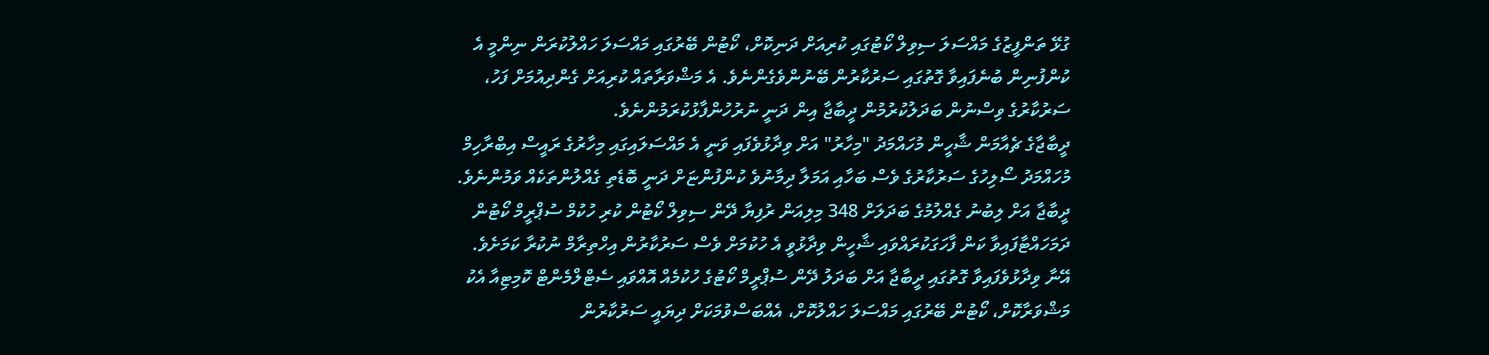ގުޅޭ ތަންފީޒުގެ މައްސަލަ ސިވިލް ކޯޓުގައި ކުރިއަށް ދަނިކޮށް، ކޯޓުން ބޭރުގައި މައްސަލަ ހައްލުކުރަން ނިންމީ އެ ކުންފުނިން ބުނެފައިވާ ގޮތުގައި ސަރުކާރުން ބޭނުންވެގެންނެވެ. އެ މަޝްވަރާތައް ކުރިއަށް ގެންދިއުމަށް ފަހު، ސަރުކާރުގެ ވިސްނުން ބަދަލުކުރުމުން ދީބާޖާ އިން ދަނީ ނުރުހުންފާޅުކުރަމުންނެވެ.
ދީބާޖާގެ ޗެއާމަން ޝާހީން މުހައްމަދު "މިހާރު" އަށް ވިދާޅުވެފައި ވަނީ އެ މައްސަލައިގައި މިހާރުގެ ރައީސް އިބްރާހިމް މުހައްމަދު ސޯލިހުގެ ސަރުކާރުގެ ވެސް ބަހާއި އަމަލާ ދިމާނުވެ ކުންފުންޏަށް ދަނީ ބޮޑެތި ގެއްލުންތަކެއް ވަމުންނެވެ. ދީބާޖާ އަށް ލިބުނު ގެއްލުމުގެ ބަދަލަށް 348 މިލިއަން ރުފިޔާ ދޭން ސިވިލް ކޯޓުން ކުރި ހުކުމް ސުޕްރީމް ކޯޓުން ދަމަހައްޓާފައިވާ ކަން ފާހަގަކުރައްވައި ޝާހީން ވިދާޅުވީ އެ ހުކުމަށް ވެސް ސަރުކާރުން އިހްތިރާމް ނުކުރާ ކަމަށެވެ.
އޭނާ ވިދާޅުވެފައިވާ ގޮތުގައި ދީބާޖާ އަށް ބަދަލު ދޭން ސުޕްރީމް ކޯޓުގެ ހުކުމެއް އޮއްވައި ސެޓްލްމެންޓް ކޮމިޓިއާ އެކު މަޝްވަރާކޮށް، ކޯޓުން ބޭރުގައި މައްސަލަ ހައްލުކޮށް، އެއްބަސްވުމަކަށް ދިޔައީ ސަރުކާރުން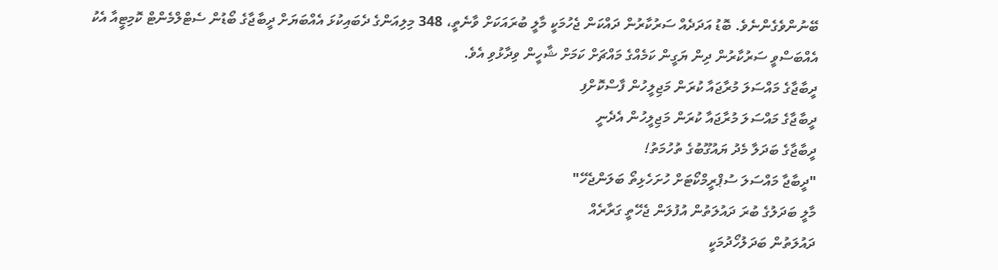ބޭނުންވެގެންނެވެ. ބޮޑު އަދަދެއް ސަރުކާރުން ދައްކަން ޖެހުމަކީ މާލީ ބުރައަކަށް ވާނެތީ، 348 މިލިއަންގެ ދެބައިކުޅަ އެއްބަޔަށް ދީބާޖާގެ ބޯޑުން ސެޓްލްމެންޓް ކޮމިޓީއާ އެކު އެއްބަސްވީ ސަރުކާރުން ދިން ޔަގީން ކަމެއްގެ މައްޗަށް ކަމަށް ޝާހީން ވިދާޅުވި އެވެ.
ދީބާޖާގެ މައްސަލަ މުރާޖައާ ކުރަން މަޖިލީހުން ފާސްކޮށްފި
ދީބާޖާގެ މައްސަލަ މުރާޖައާ ކުރަން މަޖިލީހުން އެދެނީ
ދީބާޖާގެ ބަދަލާ މެދު ޔައުގޫބުގެ ތުހުމަތު!
"ދީބާޖާ މައްސަލަ ސުޕްރީމްކޯޓަށް ހުށަހެޅިތޯ ބަލަންޖެހޭ"
މާލީ ބަދަލުގެ ބުރަ ދައުލަތުން އުފުލަން ޖެހޭތީ ގަރާރެއް
ދައުލަތުން ބަދަލުހޯދުމަކީ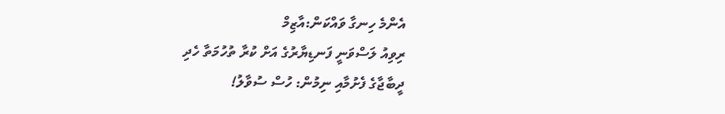އެންމެ ހިނގާ ވައްކަން:އާޒިމް
ރިވިއު ލަސްވަނީ ފަނޑިޔާރުގެ އަށް ކުރާ ތުހުމަތާ ހެދި
ދީބާޖާގެ ފެށުމާއި ނިމުން: ހުސް ސުވާލު!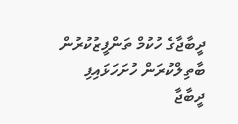ދީބާޖާގެ ހުކުމް ތަންފީޒުކުރުން ބާތިލްކުރަން ހުށަހަޅައިފި
ދީބާޖާ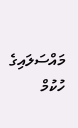މައްސަލައިގެ ހުކުމް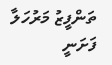ތަންފީޒު މަރުހަލާ ފަށަނީ